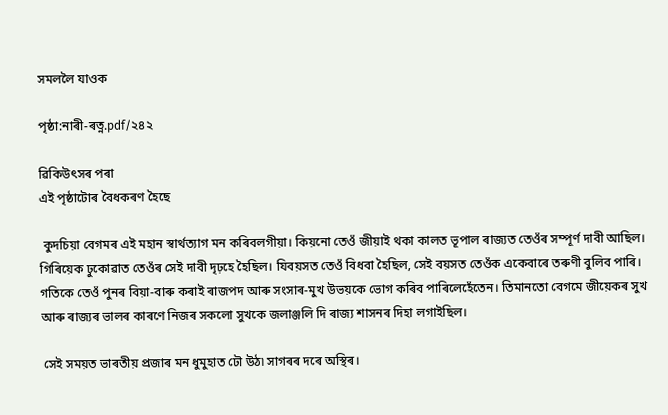সমললৈ যাওক

পৃষ্ঠা:নাৰী-ৰত্ন.pdf/২৪২

ৱিকিউৎসৰ পৰা
এই পৃষ্ঠাটোৰ বৈধকৰণ হৈছে

 কুদচিয়া বেগমৰ এই মহান স্বাৰ্থত্যাগ মন কৰিবলগীয়া। কিয়নো তেওঁ জীয়াই থকা কালত ভূপাল ৰাজ্যত তেওঁৰ সম্পূৰ্ণ দাবী আছিল। গিৰিয়েক ঢুকোৱাত তেওঁৰ সেই দাবী দৃঢ়হে হৈছিল। যিবয়সত তেওঁ বিধবা হৈছিল, সেই বয়সত তেওঁক একেবাৰে তৰুণী বুলিব পাৰি। গতিকে তেওঁ পুনৰ বিয়া-বাৰু কৰাই ৰাজপদ আৰু সংসাৰ-মুখ উভয়কে ভোগ কৰিব পাৰিলেহেঁতেন। তিমানতো বেগমে জীয়েকৰ সুখ আৰু ৰাজ্যৰ ভালৰ কাৰণে নিজৰ সকলো সুখকে জলাঞ্জলি দি ৰাজ্য শাসনৰ দিহা লগাইছিল।

 সেই সময়ত ভাৰতীয় প্ৰজাৰ মন ধুমুহাত ঢৌ উঠ৷ সাগৰৰ দৰে অস্থিৰ।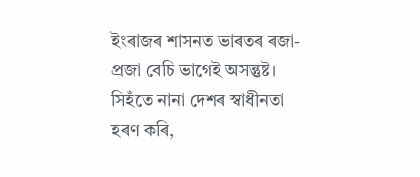ইংৰাজৰ শাসনত ভাৰতৰ ৰজা-প্ৰজা বেচি ভাগেই অসন্তুষ্ট। সিহঁতে নানা দেশৰ স্বাধীনতা হৰণ কৰি,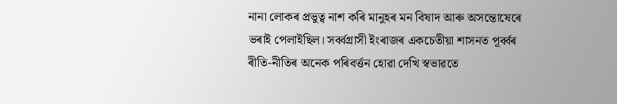নানা লোকৰ প্ৰভুত্ব নাশ কৰি মানুহৰ মন বিষাদ আৰু অসন্তোষেৰে ভৰাই পেলাইছিল। সৰ্ব্বগ্ৰাসী ইংৰাজৰ একচেতীয়া শাসনত পূৰ্ব্বৰ ৰীতি-নীতিৰ অনেক পৰিবৰ্ত্তন হোৱা দেখি স্বভাৱতে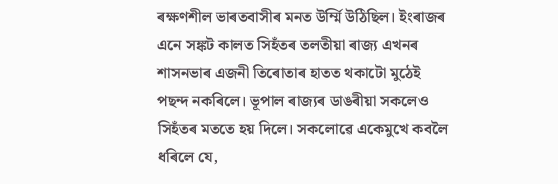ৰক্ষণশীল ভাৰতবাসীৰ মনত উৰ্ম্মি উঠিছিল। ইংৰাজৰ এনে সঙ্কট কালত সিহঁতৰ তলতীয়া ৰাজ্য এখনৰ শাসনভাৰ এজনী তিৰোতাৰ হাতত থকাটো মুঠেই পছন্দ নকৰিলে। ভূপাল ৰাজ্যৰ ডাঙৰীয়া সকলেও সিহঁতৰ মততে হয় দিলে। সকলোৱে একেমুখে কবলৈ ধৰিলে যে,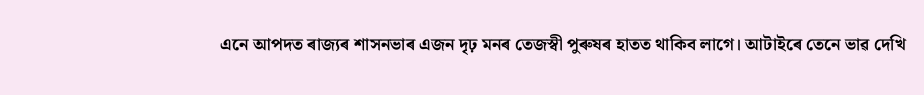এনে আপদত ৰাজ্যৰ শাসনভাৰ এজন দৃঢ় মনৰ তেজস্বী পুৰুষৰ হাতত থাকিব লাগে। আটাইৰে তেনে ভাৱ দেখি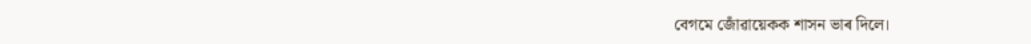বেগমে জোঁৱায়েকক শাসন ভাৰ দিলে।